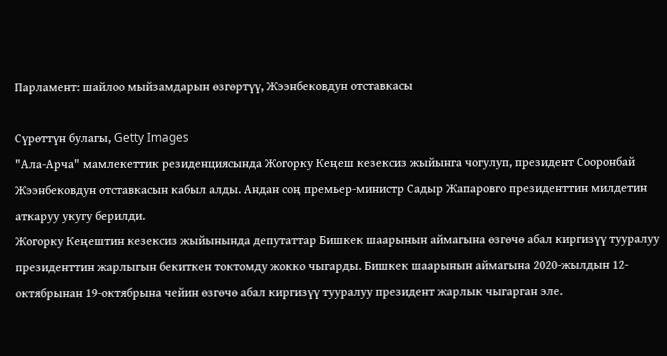Парламент: шайлоо мыйзамдарын өзгөртүү, Жээнбековдун отставкасы

Сүрөттүн булагы, Getty Images
"Ала-Арча" мамлекеттик резиденциясында Жогорку Кеңеш кезексиз жыйынга чогулуп, президент Сооронбай Жээнбековдун отставкасын кабыл алды. Андан соң премьер-министр Садыр Жапаровго президенттин милдетин аткаруу укугу берилди.
Жогорку Кеңештин кезексиз жыйынында депутаттар Бишкек шаарынын аймагына өзгөчө абал киргизүү тууралуу президенттин жарлыгын бекиткен токтомду жокко чыгарды. Бишкек шаарынын аймагына 2020-жылдын 12-октябрынан 19-октябрына чейин өзгөчө абал киргизүү тууралуу президент жарлык чыгарган эле.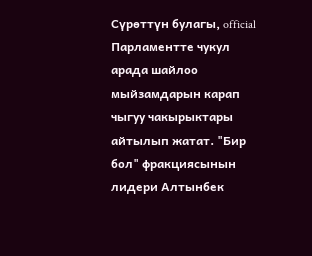Сүрөттүн булагы, official
Парламентте чукул арада шайлоо мыйзамдарын карап чыгуу чакырыктары айтылып жатат. "Бир бол" фракциясынын лидери Алтынбек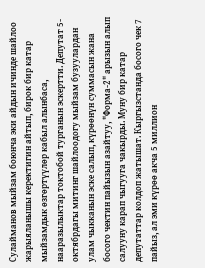Сулайманов мыйзам боюнча эки айдын ичинде шайлоо жарыяланышы керектигин айтып, бирок бир катар мыйзамдык өзгөртүүлөр кабыл алынбаса, нааразылыктар токтобой турганын эскертти. Депутат 5-октябрдагы митинг шайлоодогу мыйзам бузуулардан улам чыкканын эске салып, күрөөнүн суммасын жана босого чектин пайызын азайтуу, "Форма-2" арызын алып салууну карап чыгууга чакырды. Муну бир катар депутаттар колдоп жатышат. Кыргызстанда босого чек 7 пайыз, ал эми күрөө акча 5 миллион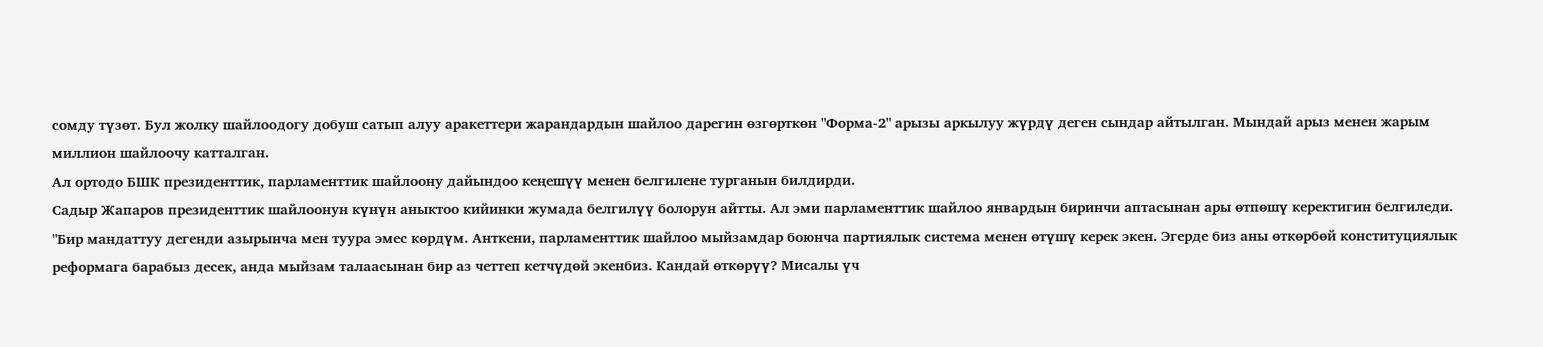сомду түзөт. Бул жолку шайлоодогу добуш сатып алуу аракеттери жарандардын шайлоо дарегин өзгөрткөн "Форма-2" арызы аркылуу жүрдү деген сындар айтылган. Мындай арыз менен жарым миллион шайлоочу катталган.
Ал ортодо БШК президенттик, парламенттик шайлоону дайындоо кеңешүү менен белгилене турганын билдирди.
Садыр Жапаров президенттик шайлоонун күнүн аныктоо кийинки жумада белгилүү болорун айтты. Ал эми парламенттик шайлоо январдын биринчи аптасынан ары өтпөшү керектигин белгиледи.
"Бир мандаттуу дегенди азырынча мен туура эмес көрдүм. Анткени, парламенттик шайлоо мыйзамдар боюнча партиялык система менен өтүшү керек экен. Эгерде биз аны өткөрбөй конституциялык реформага барабыз десек, анда мыйзам талаасынан бир аз четтеп кетчүдөй экенбиз. Кандай өткөрүү? Мисалы үч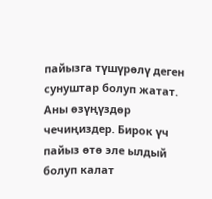пайызга түшүрөлү деген сунуштар болуп жатат. Аны өзүңүздөр чечиңиздер. Бирок үч пайыз өтө эле ылдый болуп калат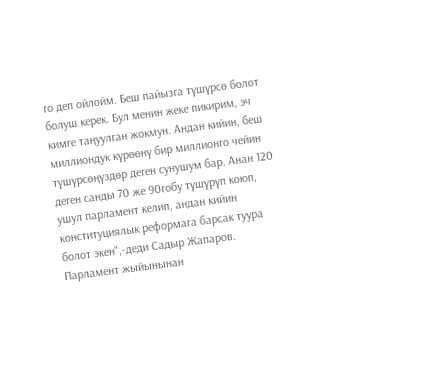го деп ойлойм. Беш пайызга түшүрсө болот болуш керек. Бул менин жеке пикирим, эч кимге таңуулган жокмун. Андан кийин, беш миллиондук күрөөнү бир миллионго чейин түшүрсөңүздөр деген сунушум бар. Анан 120 деген санды 70 же 90гобу түшүрүп коюп, ушул парламент келип, андан кийин конституциялык реформага барсак туура болот экен",-деди Садыр Жапаров.
Парламент жыйынынан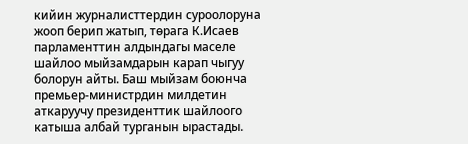кийин журналисттердин суроолоруна жооп берип жатып, төрага К.Исаев парламенттин алдындагы маселе шайлоо мыйзамдарын карап чыгуу болорун айты. Баш мыйзам боюнча премьер-министрдин милдетин аткаруучу президенттик шайлоого катыша албай турганын ырастады.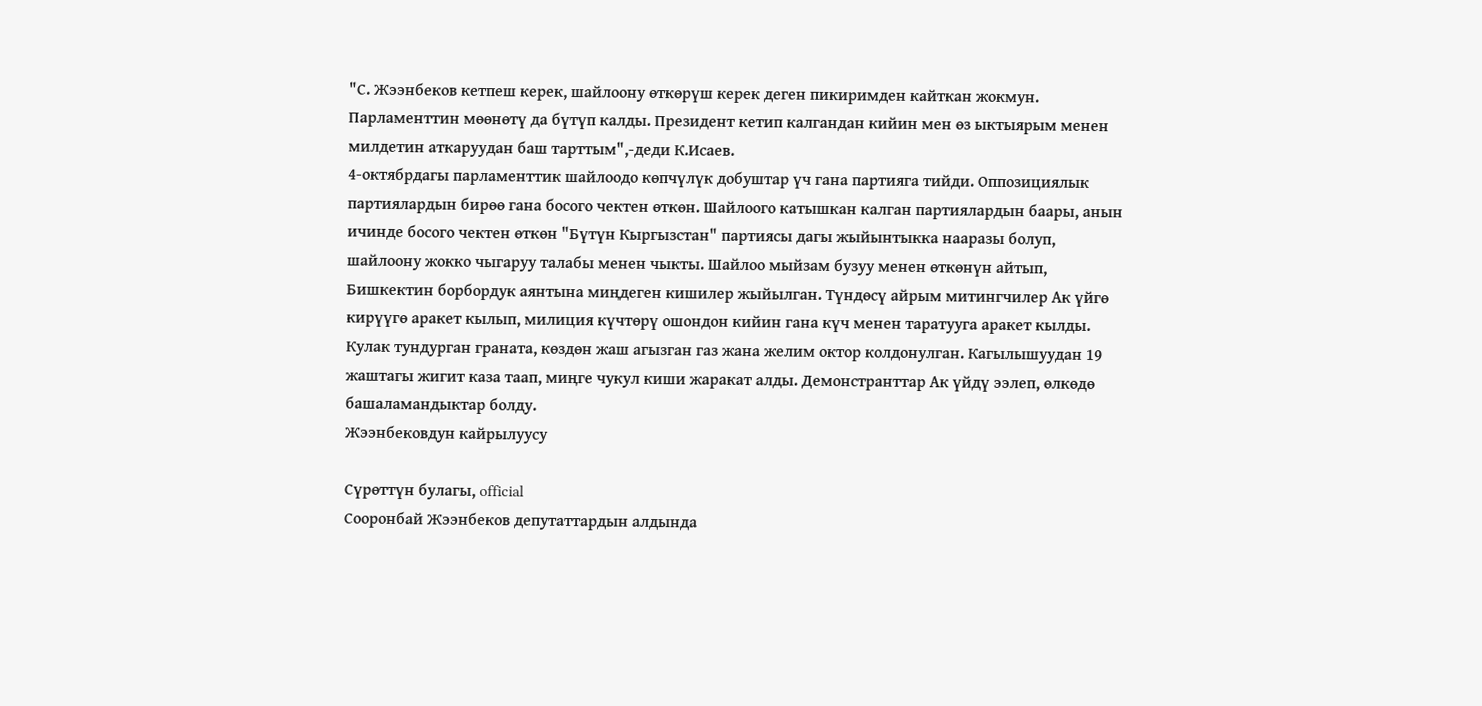"С. Жээнбеков кетпеш керек, шайлоону өткөрүш керек деген пикиримден кайткан жокмун. Парламенттин мөөнөтү да бүтүп калды. Президент кетип калгандан кийин мен өз ыктыярым менен милдетин аткаруудан баш тарттым",-деди К.Исаев.
4-октябрдагы парламенттик шайлоодо көпчүлүк добуштар үч гана партияга тийди. Оппозициялык партиялардын бирөө гана босого чектен өткөн. Шайлоого катышкан калган партиялардын баары, анын ичинде босого чектен өткөн "Бүтүн Кыргызстан" партиясы дагы жыйынтыкка нааразы болуп, шайлоону жокко чыгаруу талабы менен чыкты. Шайлоо мыйзам бузуу менен өткөнүн айтып, Бишкектин борбордук аянтына миңдеген кишилер жыйылган. Түндөсү айрым митингчилер Ак үйгө кирүүгө аракет кылып, милиция күчтөрү ошондон кийин гана күч менен таратууга аракет кылды. Кулак тундурган граната, көздөн жаш агызган газ жана желим октор колдонулган. Кагылышуудан 19 жаштагы жигит каза таап, миңге чукул киши жаракат алды. Демонстранттар Ак үйдү ээлеп, өлкөдө башаламандыктар болду.
Жээнбековдун кайрылуусу

Сүрөттүн булагы, official
Сооронбай Жээнбеков депутаттардын алдында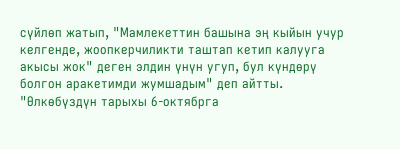сүйлөп жатып, "Мамлекеттин башына эң кыйын учур келгенде, жоопкерчиликти таштап кетип калууга акысы жок" деген элдин үнүн угуп, бул күндөрү болгон аракетимди жумшадым" деп айтты.
"Өлкөбүздүн тарыхы 6-октябрга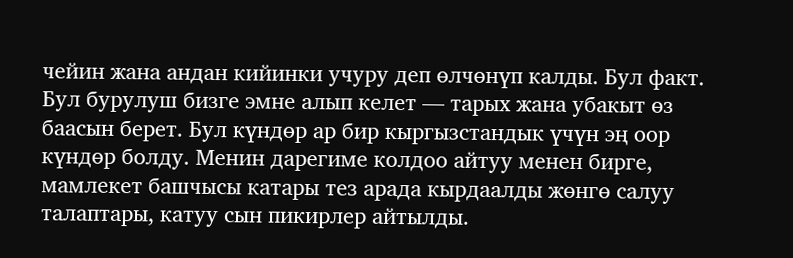чейин жана андан кийинки учуру деп өлчөнүп калды. Бул факт. Бул бурулуш бизге эмне алып келет — тарых жана убакыт өз баасын берет. Бул күндөр ар бир кыргызстандык үчүн эң оор күндөр болду. Менин дарегиме колдоо айтуу менен бирге, мамлекет башчысы катары тез арада кырдаалды жөнгө салуу талаптары, катуу сын пикирлер айтылды.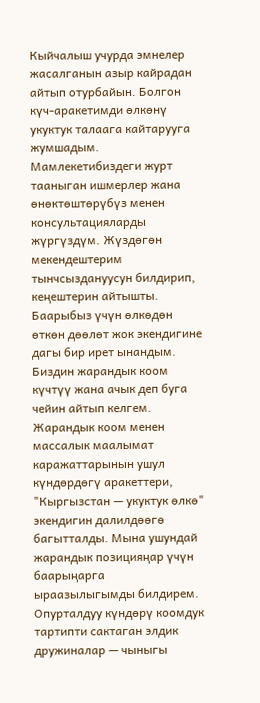Кыйчалыш учурда эмнелер жасалганын азыр кайрадан айтып отурбайын. Болгон күч-аракетимди өлкөнү укуктук талаага кайтарууга жумшадым. Мамлекетибиздеги журт тааныган ишмерлер жана өнөктөштөрүбүз менен консультацияларды жүргүздүм. Жүздөгөн мекендештерим тынчсыздануусун билдирип, кеңештерин айтышты. Баарыбыз үчүн өлкөдөн өткөн дөөлөт жок экендигине дагы бир ирет ынандым. Биздин жарандык коом күчтүү жана ачык деп буга чейин айтып келгем. Жарандык коом менен массалык маалымат каражаттарынын ушул күндөрдөгү аракеттери, "Кыргызстан — укуктук өлкө" экендигин далилдөөгө багытталды. Мына ушундай жарандык позицияңар үчүн баарыңарга ыраазылыгымды билдирем. Опурталдуу күндөрү коомдук тартипти сактаган элдик дружиналар — чыныгы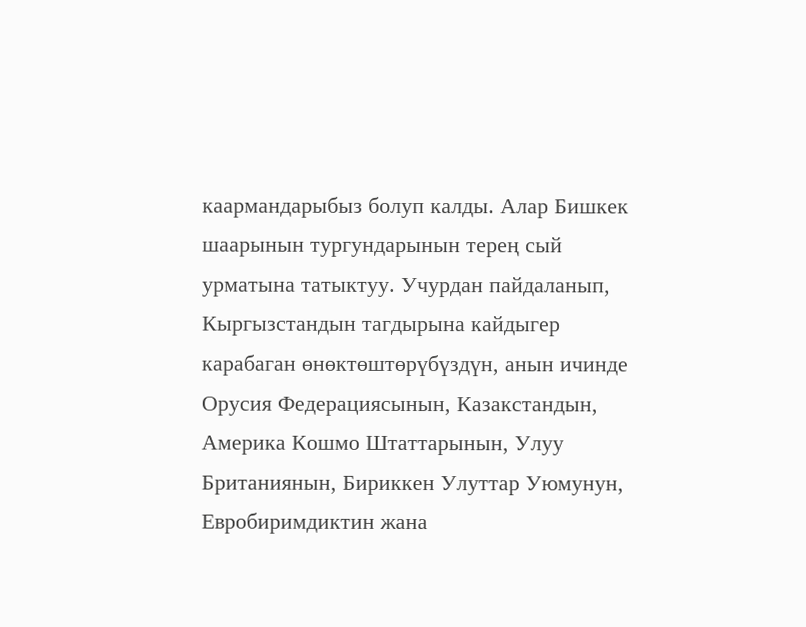каармандарыбыз болуп калды. Алар Бишкек шаарынын тургундарынын терең сый урматына татыктуу. Учурдан пайдаланып, Кыргызстандын тагдырына кайдыгер карабаган өнөктөштөрүбүздүн, анын ичинде Орусия Федерациясынын, Казакстандын, Америка Кошмо Штаттарынын, Улуу Британиянын, Бириккен Улуттар Уюмунун, Евробиримдиктин жана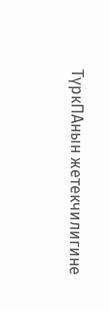ТүркПАнын жетекчилигине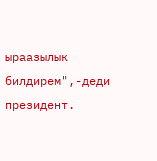ыраазылык билдирем",-деди президент.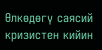Өлкөдөгү саясий кризистен кийин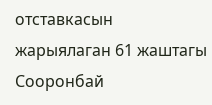отставкасын жарыялаган 61 жаштагы Сооронбай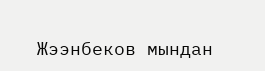Жээнбеков мындан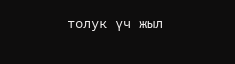толук үч жыл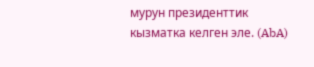мурун президенттик кызматка келген эле. (AbA)